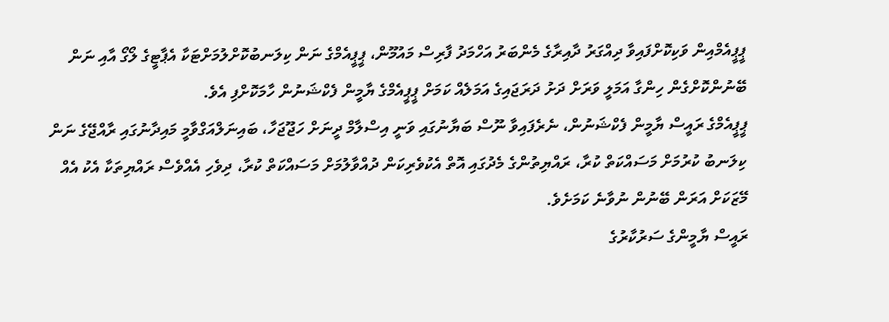ޕީޕީއެމްއިން ވަކިކޮށްފައިވާ ދިއްގަރު ދާއިރާގެ މެންބަރު އަހްމަދު ފާރިސް މައުމޫން، ޕީޕީއެމްގެ ނަން ކިލަނބުކޮށްލުމަށްޓަކާ އެޕާޓީގެ ލޯގޯ އާއި ނަން ބޭނުންކޮށްގެން ހިންގާ އަމަލީ ވަރަށް ދަށު ދަރަޖައިގެ އަމަލެއް ކަމަށް ޕީޕީއެމްގެ ޔާމީން ފެކްޝަނުން ހާމަކޮށްފި އެވެ.
ޕީޕީއެމްގެ ރައީސް ޔާމީން ފެކްޝަނުން، ނެރެފައިވާ ނޫސް ބަޔާނުގައި ވަނީ އިސްލާމް ދީނަށް ހަޖޫޖަހާ، ބައިނަލްއަގްވާމީ މައިދާނުގައި ރާއްޖޭގެ ނަން ކިލަނބު ކުރުމަށް މަސައްކަތް ކުރާ، ރައްޔިތުންގެ މެދުގައި އޮތް އެކުވެރިކަން ދުއްވާލުމަށް މަސައްކަތް ކުރާ، ދިވެހި އެއްވެސް ރައްޔިތަކާ އެކު އެއް މޭޒަކަށް އަރަން ބޭނުން ނުވާނެ ކަމަށެވެ.
ރައީސް ޔާމީންގެ ސަރުކާރުގެ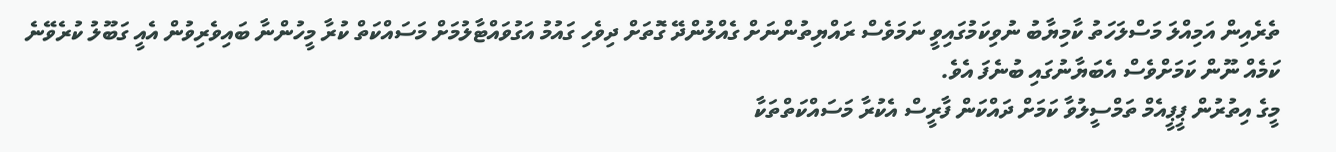ތެރެއިން އަމިއްލަ މަސްލަހަތު ކާމިޔާބު ނުވިކަމުގައިވީ ނަމަވެސް ރައްޔިތުންނަށް ގެއްލުންދޭ ގޮތަށް ދިވެހި ގައުމު އަގުވައްޓާލުމަށް މަސައްކަތް ކުރާ މީހުންނާ ބައިވެރިވުން އެއީ ގަބޫލު ކުރެވޭނެ ކަމެއް ނޫން ކަމަށްވެސް އެބަޔާނުގައި ބުނެފަ އެވެ.
މީގެ އިތުރުން ޕީޕީއެމް ތަމްސީލުވާ ކަމަށް ދައްކަން ފާރީސް އެކުރާ މަސައްކަތްތަކާ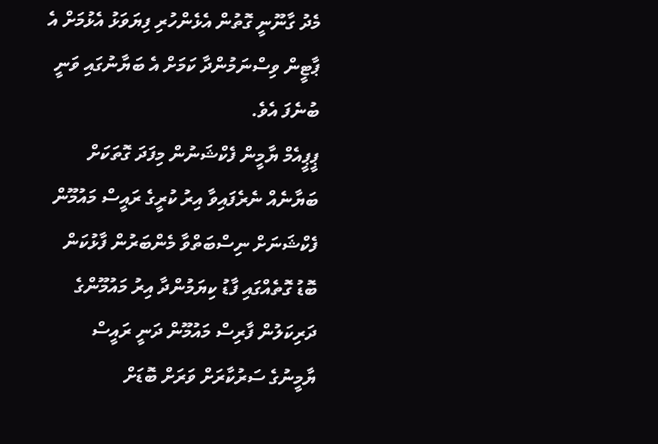މެދު ގާނޫނީ ގޮތުން އެޅެންހުރި ފިޔަވަޅު އެޅުމަށް އެ ޕާޓީން ވިސްނަމުންދާ ކަމަށް އެ ބަޔާނުގައި ވަނީ ބުނެފަ އެވެ.
ޕީޕީއެމް ޔާމީން ފެކްޝަނުން މިފަދަ ގޮތަކަށް ބަޔާނެއް ނެރެފައިވާ އިރު ކުރީގެ ރައީސް މައުމޫން ފެކްޝަނަށް ނިސްބަތްވާ މެންބަރުން ފާޅުކަން ބޮޑު ގޮތެއްގައި ފާޑު ކިޔަމުންދާ އިރު މައުމޫންގެ ދަރިކަލުން ފާރިސް މައުމޫން ދަނީ ރައީސް ޔާމީނުގެ ސަރުކާރަށް ވަރަށް ބޮޑަށް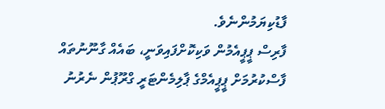ފާޑުކިޔަމުންނެވެ.
ފާރިސް ޕީޕީއެމުން ވަކިކޮށްފައިވަނީ، ބައެއް ގާނޫނުތައް ފާސްކުރުމަށް ޕީޕީއެމްގެ ޕާލިމެންޓަރީ ގްރޫޕުން ނެރުނު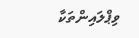ވިޕްލައިންތަކާ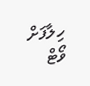ހިލާފަށް ވޯޓް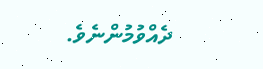ދެއްވުމުންނެވެ.